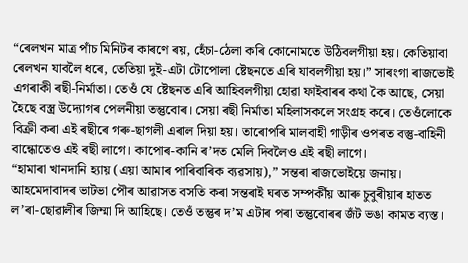“ৰেলখন মাত্ৰ পাঁচ মিনিটৰ কাৰণে ৰয়, হেঁচা-ঠেলা কৰি কোনোমতে উঠিবলগীয়া হয়। কেতিয়াবা ৰেলখন যাবলৈ ধৰে, তেতিয়া দুই-এটা টোপোলা ষ্টেছনতে এৰি যাবলগীয়া হয়।” সাৰংগা ৰাজভোই এগৰাকী ৰছী-নিৰ্মাতা। তেওঁ যে ষ্টেছনত এৰি আহিবলগীয়া হোৱা ফাইবাৰৰ কথা কৈ আছে, সেয়া হৈছে বস্ত্ৰ উদ্যোগৰ পেলনীয়া তন্তুবোৰ। সেয়া ৰছী নিৰ্মাতা মহিলাসকলে সংগ্ৰহ কৰে। তেওঁলোকে বিক্ৰী কৰা এই ৰছীৰে গৰু-ছাগলী এৰাল দিয়া হয়। তাৰোপৰি মালবাহী গাড়ীৰ ওপৰত বস্তু-বাহিনী বান্ধোতেও এই ৰছী লাগে। কাপোৰ-কানি ৰ’দত মেলি দিবলৈও এই ৰছী লাগে।
“হামাৰা খানদানি হ্যায় (এয়া আমাৰ পাৰিবাৰিক ব্যৱসায়),” সন্তৰা ৰাজভোইয়ে জনায়। আহমেদাবাদৰ ভাটভা পৌৰ আৱাসত বসতি কৰা সন্তৰাই ঘৰত সম্পৰ্কীয় আৰু চুবুৰীয়াৰ হাতত ল’ৰা-ছোৱালীৰ জিম্মা দি আহিছে। তেওঁ তন্তুৰ দ’ম এটাৰ পৰা তন্তুবোৰৰ জঁট ভঙা কামত ব্যস্ত।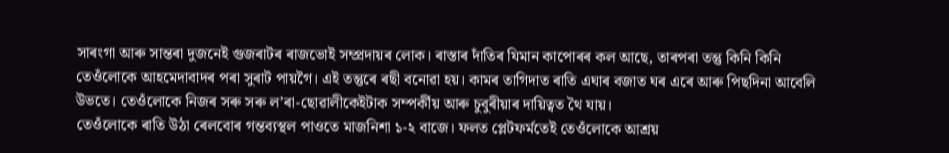সাৰংগা আৰু সান্তৰা দুজনেই গুজৰাটৰ ৰাজভোই সম্প্ৰদায়ৰ লোক। ৰাস্তাৰ দাঁতিৰ যিমান কাপোৰৰ কল আছে, তাৰপৰা তন্তু কিনি কিনি তেওঁলোকে আহমেদাবাদৰ পৰা সুৰাট পায়গৈ। এই তন্তুৰে ৰছী বনোৱা হয়। কামৰ তাগিদাত ৰাতি এঘাৰ বজাত ঘৰ এৰে আৰু পিছদিনা আবেলি উভতে। তেওঁলোকে নিজৰ সৰু সৰু ল’ৰা-ছোৱালীকেইটাক সম্পৰ্কীয় আৰু চুবুৰীয়াৰ দায়িত্বত থৈ যায়।
তেওঁলোকে ৰাতি উঠা ৰেলবোৰ গন্তব্যস্থল পাওতে মাজনিশা ১-২ বাজে। ফলত প্লেটফৰ্মতেই তেওঁলোকে আশ্ৰয়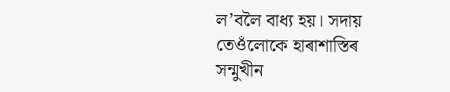ল’বলৈ বাধ্য হয়। সদায় তেওঁলোকে হাৰাশাস্তিৰ সন্মুখীন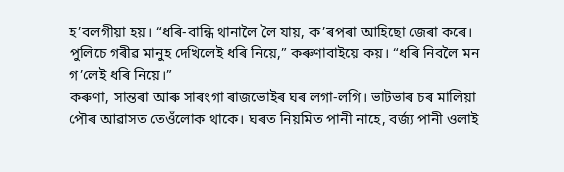হ’বলগীয়া হয়। “ধৰি-বান্ধি থানালৈ লৈ যায়, ক’ৰপৰা আহিছো জেৰা কৰে। পুলিচে গৰীৱ মানুহ দেখিলেই ধৰি নিয়ে,” কৰুণাবাইয়ে কয়। “ধৰি নিবলৈ মন গ’লেই ধৰি নিয়ে।”
কৰুণা, সান্তৰা আৰু সাৰংগা ৰাজভোইৰ ঘৰ লগা-লগি। ভাটভাৰ চৰ মালিয়া পৌৰ আৱাসত তেওঁলোক থাকে। ঘৰত নিয়মিত পানী নাহে, বৰ্জ্য পানী ওলাই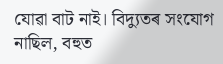যোৱা বাট নাই। বিদ্যুতৰ সংযোগ নাছিল, বহুত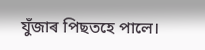যুঁজাৰ পিছতহে পালে।